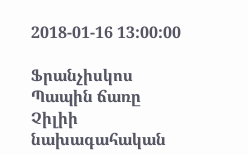2018-01-16 13:00:00

Ֆրանչիսկոս Պապին ճառը Չիլիի նախագահական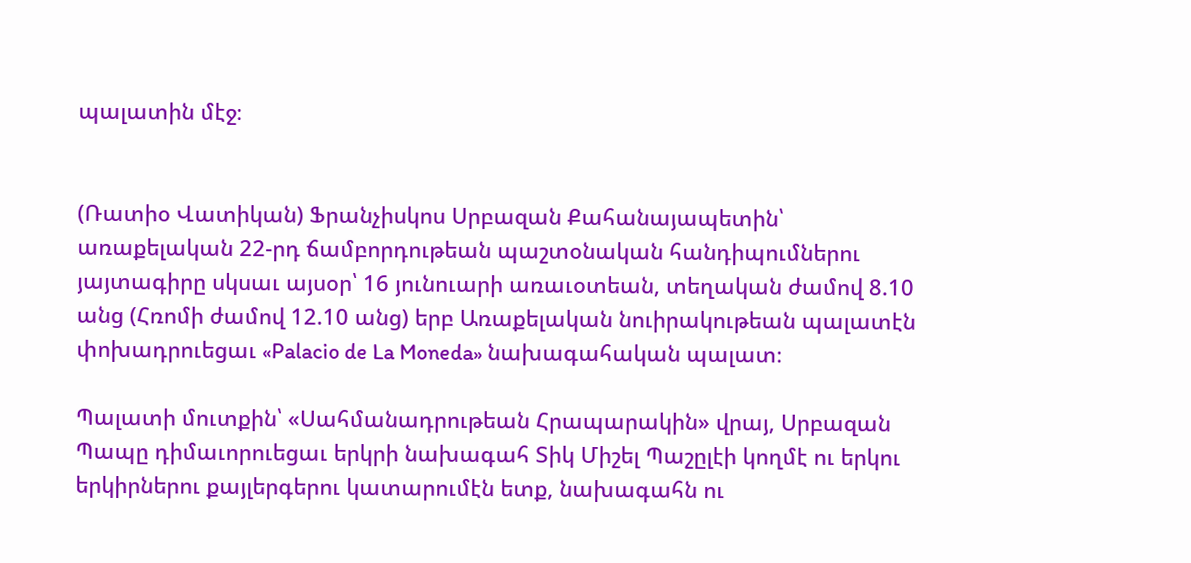պալատին մէջ։


(Ռատիօ Վատիկան) Ֆրանչիսկոս Սրբազան Քահանայապետին՝ առաքելական 22-րդ ճամբորդութեան պաշտօնական հանդիպումներու յայտագիրը սկսաւ այսօր՝ 16 յունուարի առաւօտեան, տեղական ժամով 8.10 անց (Հռոմի ժամով 12.10 անց) երբ Առաքելական նուիրակութեան պալատէն փոխադրուեցաւ «Palacio de La Moneda» նախագահական պալատ։

Պալատի մուտքին՝ «Սահմանադրութեան Հրապարակին» վրայ, Սրբազան Պապը դիմաւորուեցաւ երկրի նախագահ Տիկ Միշել Պաշըլէի կողմէ ու երկու երկիրներու քայլերգերու կատարումէն ետք, նախագահն ու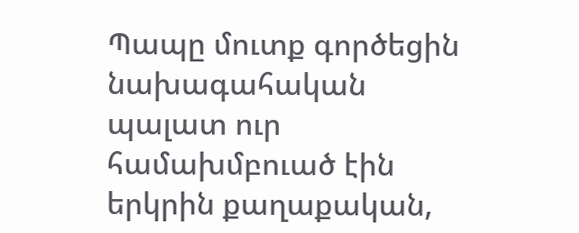Պապը մուտք գործեցին նախագահական պալատ ուր համախմբուած էին երկրին քաղաքական,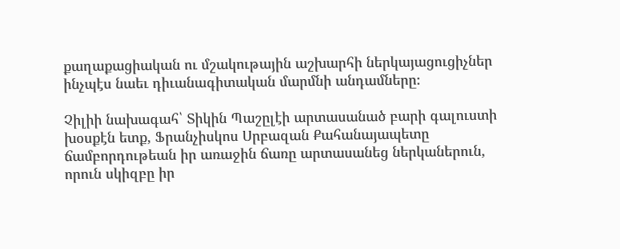քաղաքացիական ու մշակութային աշխարհի ներկայացուցիչներ ինչպէս նաեւ դիւանագիտական մարմնի անդամները։

Չիլիի նախագահ՝ Տիկին Պաշըլէի արտասանած բարի գալուստի խօսքէն ետք, Ֆրանչիսկոս Սրբազան Քահանայապետը ճամբորդութեան իր առաջին ճառը արտասանեց ներկաներուն, որուն սկիզբը իր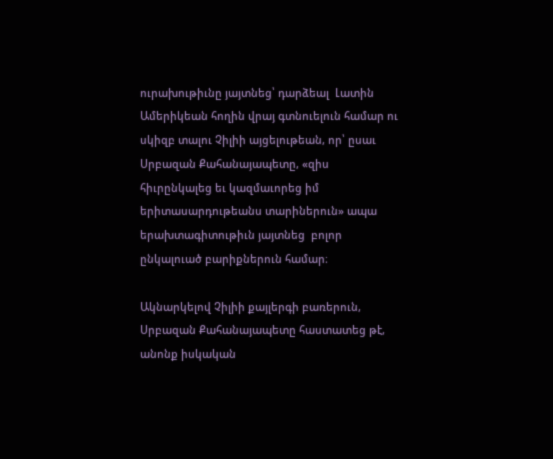ուրախութիւնը յայտնեց՝ դարձեալ  Լատին Ամերիկեան հողին վրայ գտնուելուն համար ու սկիզբ տալու Չիլիի այցելութեան, որ՝ ըսաւ Սրբազան Քահանայապետը, «զիս հիւրընկալեց եւ կազմաւորեց իմ երիտասարդութեանս տարիներուն» ապա երախտագիտութիւն յայտնեց  բոլոր ընկալուած բարիքներուն համար։

Ակնարկելով Չիլիի քայլերգի բառերուն, Սրբազան Քահանայապետը հաստատեց թէ, անոնք իսկական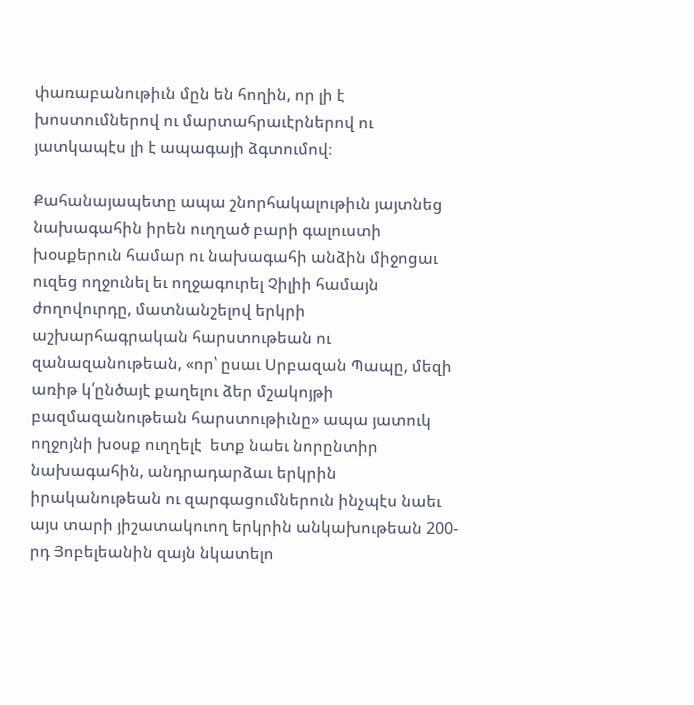փառաբանութիւն մըն են հողին, որ լի է խոստումներով ու մարտահրաւէրներով ու յատկապէս լի է ապագայի ձգտումով։

Քահանայապետը ապա շնորհակալութիւն յայտնեց նախագահին իրեն ուղղած բարի գալուստի խօսքերուն համար ու նախագահի անձին միջոցաւ ուզեց ողջունել եւ ողջագուրել Չիլիի համայն ժողովուրդը, մատնանշելով երկրի աշխարհագրական հարստութեան ու զանազանութեան, «որ՝ ըսաւ Սրբազան Պապը, մեզի առիթ կ՛ընծայէ քաղելու ձեր մշակոյթի բազմազանութեան հարստութիւնը» ապա յատուկ ողջոյնի խօսք ուղղելէ  ետք նաեւ նորընտիր նախագահին, անդրադարձաւ երկրին իրականութեան ու զարգացումներուն ինչպէս նաեւ այս տարի յիշատակուող երկրին անկախութեան 200-րդ Յոբելեանին զայն նկատելո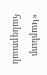«Կարեւոր հանգրուան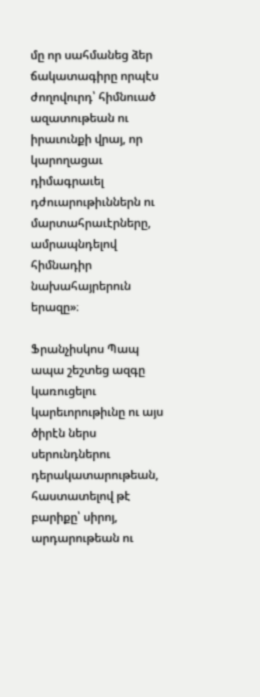մը որ սահմանեց ձեր ճակատագիրը որպէս ժողովուրդ՝ հիմնուած ազատութեան ու իրաւունքի վրայ, որ կարողացաւ դիմագրաւել դժուարութիւններն ու մարտահրաւէրները, ամրապնդելով հիմնադիր նախահայրերուն երազը»։

Ֆրանչիսկոս Պապ ապա շեշտեց ազգը կառուցելու կարեւորութիւնը ու այս ծիրէն ներս սերունդներու դերակատարութեան, հաստատելով թէ բարիքը՝ սիրոյ, արդարութեան ու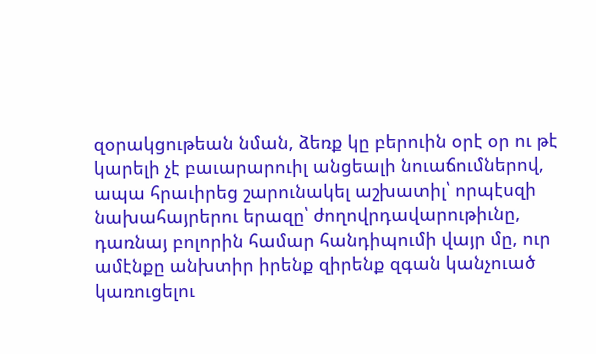զօրակցութեան նման, ձեռք կը բերուին օրէ օր ու թէ կարելի չէ բաւարարուիլ անցեալի նուաճումներով, ապա հրաւիրեց շարունակել աշխատիլ՝ որպէսզի նախահայրերու երազը՝ ժողովրդավարութիւնը, դառնայ բոլորին համար հանդիպումի վայր մը, ուր ամէնքը անխտիր իրենք զիրենք զգան կանչուած կառուցելու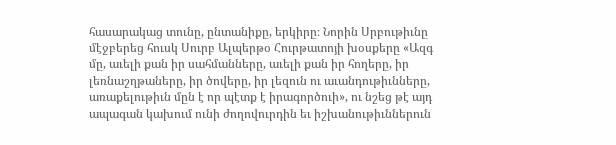հասարակաց տունը, ընտանիքը, երկիրը։ Նորին Սրբութիւնը մէջբերեց հուսկ Սուրբ Ալպերթօ Հուրթատոյի խօսքերը «Ազգ մը, աւելի քան իր սահմանները, աւելի քան իր հողերը, իր լեռնաշղթաները, իր ծովերը, իր լեզուն ու աւանդութիւնները, առաքելութիւն մըն է որ պէտք է իրագործուի», ու նշեց թէ այդ ապագան կախում ունի ժողովուրդին եւ իշխանութիւններուն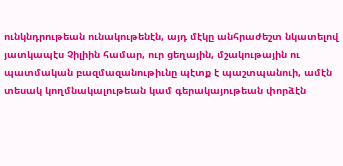ունկնդրութեան ունակութենէն, այդ մէկը անհրաժեշտ նկատելով յատկապէս Չիլիին համար, ուր ցեղային, մշակութային ու պատմական բազմազանութիւնը պէտք է պաշտպանուի, ամէն տեսակ կողմնակալութեան կամ գերակայութեան փորձէն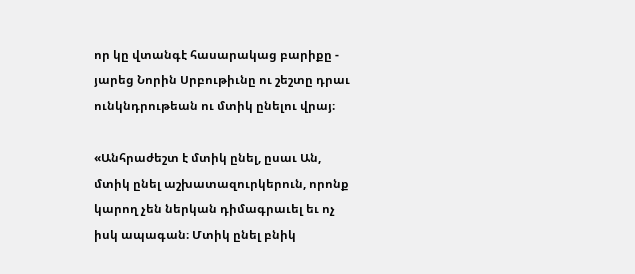որ կը վտանգէ հասարակաց բարիքը - յարեց Նորին Սրբութիւնը ու շեշտը դրաւ ունկնդրութեան ու մտիկ ընելու վրայ։

«Անհրաժեշտ է մտիկ ընել, ըսաւ Ան, մտիկ ընել աշխատազուրկերուն, որոնք կարող չեն ներկան դիմագրաւել եւ ոչ իսկ ապագան։ Մտիկ ընել բնիկ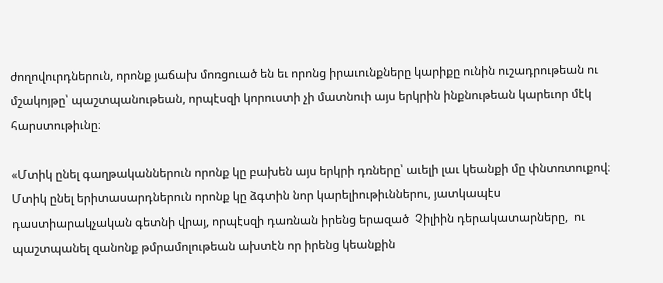ժողովուրդներուն, որոնք յաճախ մոռցուած են եւ որոնց իրաւունքները կարիքը ունին ուշադրութեան ու մշակոյթը՝ պաշտպանութեան, որպէսզի կորուստի չի մատնուի այս երկրին ինքնութեան կարեւոր մէկ հարստութիւնը։

«Մտիկ ընել գաղթականներուն որոնք կը բախեն այս երկրի դռները՝ աւելի լաւ կեանքի մը փնտռտուքով։ Մտիկ ընել երիտասարդներուն որոնք կը ձգտին նոր կարելիութիւններու, յատկապէս դաստիարակչական գետնի վրայ, որպէսզի դառնան իրենց երազած  Չիլիին դերակատարները,  ու պաշտպանել զանոնք թմրամոլութեան ախտէն որ իրենց կեանքին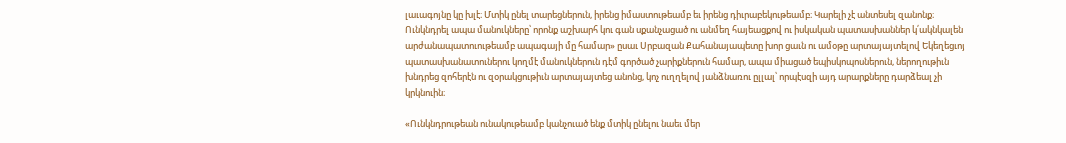լաւագոյնը կը խլէ։ Մտիկ ընել տարեցներուն, իրենց իմաստութեամբ եւ իրենց դիւրաբեկութեամբ։ Կարելի չէ անտեսել զանոնք։ Ունկնդրել ապա մանուկները՝ որոնք աշխարհ կու գան սքանչացած ու անմեղ հայեացքով ու իսկական պատասխաններ կ՛ակնկալեն արժանապատուութեամբ ապագայի մը համար» ըսաւ Սրբազան Քահանայապետը խոր ցաւն ու ամօթը արտայայտելով Եկեղեցւոյ պատասխանատուներու կողմէ մանուկներուն դէմ գործած չարիքներուն համար, ապա միացած եպիսկոպոսներուն, ներողութիւն խնդրեց զոհերէն ու զօրակցութիւն արտայայտեց անոնց, կոչ ուղղելով յանձնառու ըլլալ՝ որպէսզի այդ արարքները դարձեալ չի կրկնուին։

«Ունկնդրութեան ունակութեամբ կանչուած ենք մտիկ ընելու նաեւ մեր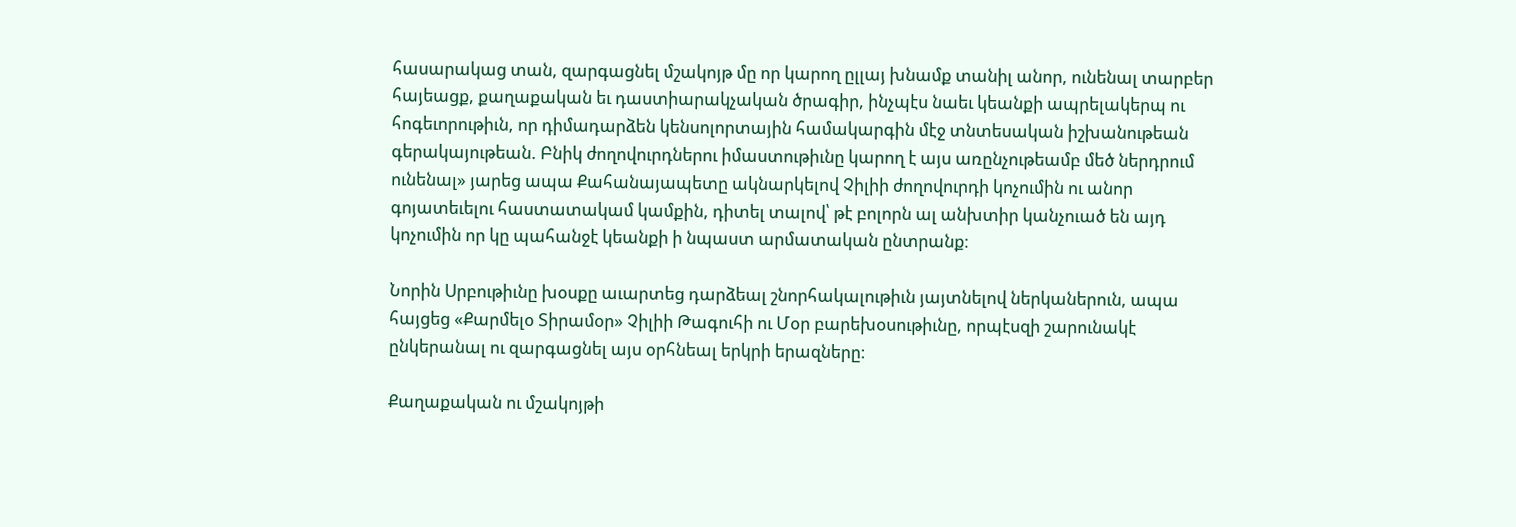հասարակաց տան, զարգացնել մշակոյթ մը որ կարող ըլլայ խնամք տանիլ անոր, ունենալ տարբեր հայեացք, քաղաքական եւ դաստիարակչական ծրագիր, ինչպէս նաեւ կեանքի ապրելակերպ ու հոգեւորութիւն, որ դիմադարձեն կենսոլորտային համակարգին մէջ տնտեսական իշխանութեան գերակայութեան. Բնիկ ժողովուրդներու իմաստութիւնը կարող է այս առընչութեամբ մեծ ներդրում ունենալ» յարեց ապա Քահանայապետը ակնարկելով Չիլիի ժողովուրդի կոչումին ու անոր գոյատեւելու հաստատակամ կամքին, դիտել տալով՝ թէ բոլորն ալ անխտիր կանչուած են այդ կոչումին որ կը պահանջէ կեանքի ի նպաստ արմատական ընտրանք։

Նորին Սրբութիւնը խօսքը աւարտեց դարձեալ շնորհակալութիւն յայտնելով ներկաներուն, ապա հայցեց «Քարմելօ Տիրամօր» Չիլիի Թագուհի ու Մօր բարեխօսութիւնը, որպէսզի շարունակէ ընկերանալ ու զարգացնել այս օրհնեալ երկրի երազները։

Քաղաքական ու մշակոյթի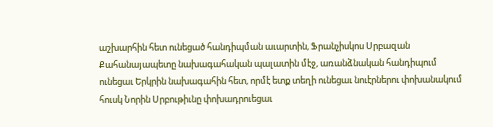աշխարհին հետ ունեցած հանդիպման աւարտին, Ֆրանչիսկոս Սրբազան Քահանայապետը նախագահական պալատին մէջ, առանձնական հանդիպում ունեցաւ Երկրին նախագահին հետ, որմէ ետք տեղի ունեցաւ նուէրներու փոխանակում հուսկ Նորին Սրբութիւնը փոխադրուեցաւ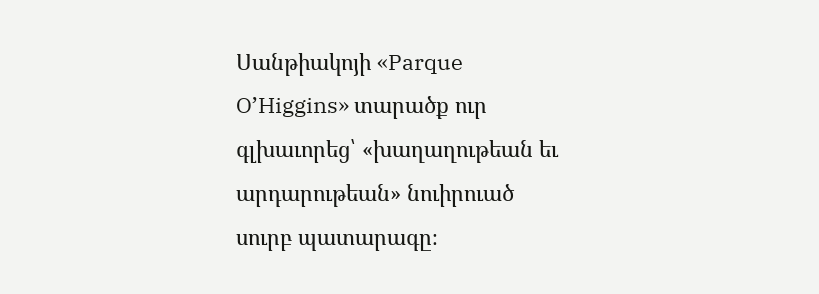Սանթիակոյի «Parque O’Higgins» տարածք ուր գլխաւորեց՝ «խաղաղութեան եւ արդարութեան» նուիրուած  սուրբ պատարագը։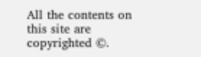All the contents on this site are copyrighted ©.